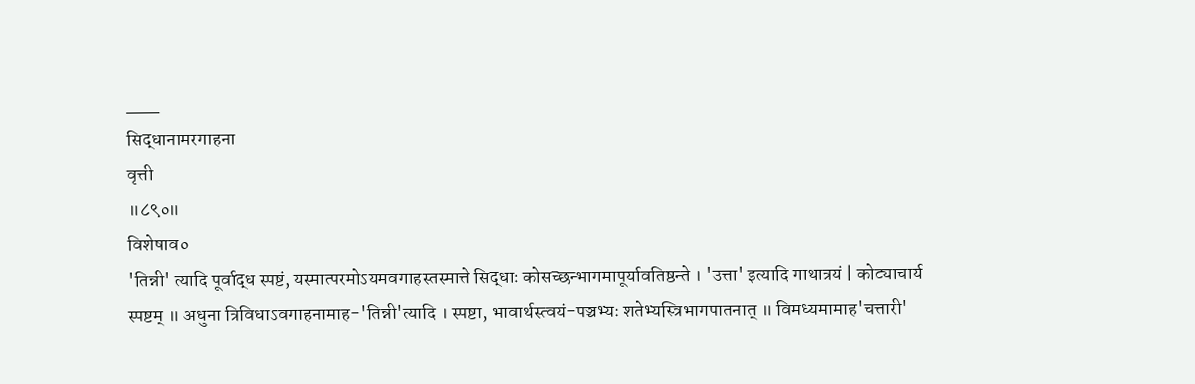___
सिद्धानामरगाहना
वृत्ती
॥८९०॥
विशेषाव०
'तिन्नी' त्यादि पूर्वाद्ध स्पष्टं, यस्मात्परमोऽयमवगाहस्तस्मात्ते सिद्धाः कोसच्छन्भागमापूर्यावतिष्ठन्ते । 'उत्ता' इत्यादि गाथात्रयं | कोट्याचार्य
स्पष्टम् ॥ अधुना त्रिविधाऽवगाहनामाह-'तिन्नी'त्यादि । स्पष्टा, भावार्थस्त्वयं-पञ्चभ्यः शतेभ्यस्त्रिभागपातनात् ॥ विमध्यमामाह'चत्तारी'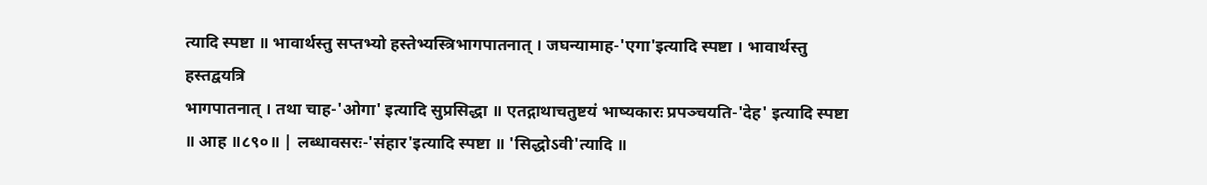त्यादि स्पष्टा ॥ भावार्थस्तु सप्तभ्यो हस्तेभ्यस्त्रिभागपातनात् । जघन्यामाह-'एगा'इत्यादि स्पष्टा । भावार्थस्तु हस्तद्वयत्रि
भागपातनात् । तथा चाह-'ओगा' इत्यादि सुप्रसिद्धा ॥ एतद्गाथाचतुष्टयं भाष्यकारः प्रपञ्चयति-'देह' इत्यादि स्पष्टा ॥ आह ॥८९०॥ | लब्धावसरः-'संहार'इत्यादि स्पष्टा ॥ 'सिद्धोऽवी'त्यादि ॥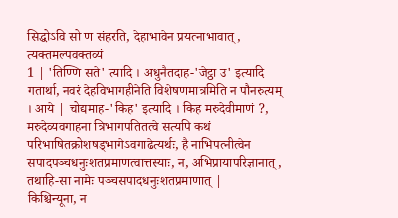सिद्धोऽवि सो ण संहरति, देहाभावेन प्रयत्नाभावात्, त्यक्तमल्पवक्तव्यं
1 | 'तिण्णि सते' त्यादि । अधुनैतदाह-'जेट्ठा उ' इत्यादि गतार्था, नवरं देहविभागहीनेति विशेषणमात्रमिति न पौनरुत्यम् । आये | चोद्यमाह-'किह' इत्यादि । किह मरुदेवीमाणं ?, मरुदेव्यवगाहना त्रिभागपतितत्वे सत्यपि कथं परिभाषितक्रोशषड्भागेऽवगाढेत्यर्थः, है नाभिपत्नीत्वेन सपादपञ्चधनुःशतप्रमाणत्वात्तस्याः, न, अभिप्रायापरिज्ञानात् , तथाहि-सा नामेः पञ्चसपादधनुःशतप्रमाणात् |
किश्चिन्यूना, न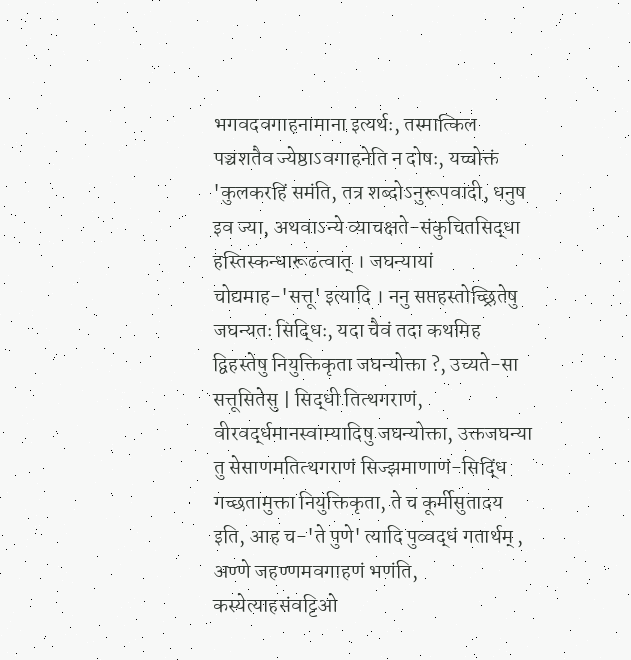भगवदवगाहनामाना इत्यर्थः, तस्मात्किल पञ्चशतैव ज्येष्ठाऽवगाहनेति न दोषः, यच्चोक्तं 'कुलकरहिं समंति, तत्र शब्दोऽनुरूपवादी, धनुष इव ज्या, अथवाऽन्ये व्याचक्षते-संकुचितसिद्धा हस्तिस्कन्धारूढत्वात् । जघन्यायां चोद्यमाह-'सत्तू' इत्यादि । ननु सप्तहस्तोच्छ्रितेषु जघन्यतः सिद्धिः, यदा चैवं तदा कथमिह द्विहस्तेषु नियुक्तिकृता जघन्योक्ता ?, उच्यते-सा सत्तूसितेसु | सिद्धी तित्थगराणं, वीरवर्द्धमानस्वाम्यादिषु जघन्योक्ता, उक्तजघन्या तु सेसाणमतित्थगराणं सिज्झमाणाणं-सिद्धिं गच्छतामुक्ता नियुक्तिकृता, ते च कूर्मीसुतादय इति, आह च-'ते पुणे' त्यादि पुव्वद्धं गतार्थम् , अण्णे जहण्णमवगाहणं भणंति, कस्येत्याहसंवट्टिओ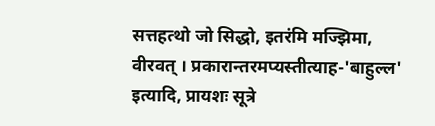सत्तहत्थो जो सिद्धो, इतरंमि मज्झिमा, वीरवत् । प्रकारान्तरमप्यस्तीत्याह-'बाहुल्ल' इत्यादि, प्रायशः सूत्रे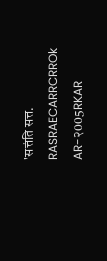'सत्तंति सत्त.
RASRAECARRCRROk
AR-२005RKAR